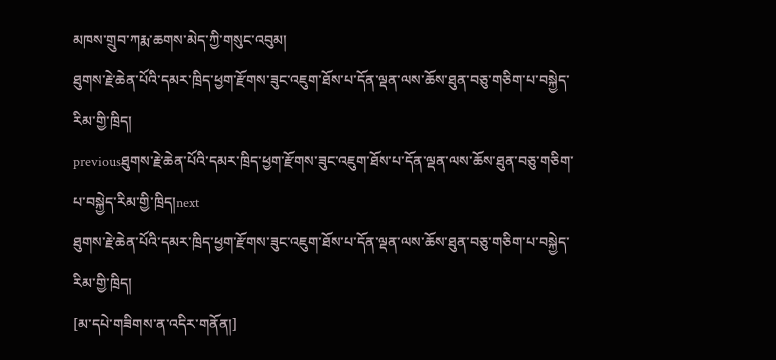མཁས་གྲུབ་ཀརྨ་ཆགས་མེད་ཀྱི་གསུང་འབུམ།
ཐུགས་རྗེ་ཆེན་པོའི་དམར་ཁྲིད་ཕྱག་རྫོགས་ཟུང་འཇུག་ཐོས་པ་དོན་ལྡན་ལས་ཆོས་ཐུན་བཅུ་གཅིག་པ་བསྐྱེད་རིམ་གྱི་ཁྲིད།
previousཐུགས་རྗེ་ཆེན་པོའི་དམར་ཁྲིད་ཕྱག་རྫོགས་ཟུང་འཇུག་ཐོས་པ་དོན་ལྡན་ལས་ཆོས་ཐུན་བཅུ་གཅིག་པ་བསྐྱེད་རིམ་གྱི་ཁྲིད།next
ཐུགས་རྗེ་ཆེན་པོའི་དམར་ཁྲིད་ཕྱག་རྫོགས་ཟུང་འཇུག་ཐོས་པ་དོན་ལྡན་ལས་ཆོས་ཐུན་བཅུ་གཅིག་པ་བསྐྱེད་རིམ་གྱི་ཁྲིད།
[མ་དཔེ་གཟིགས་ན་འདིར་གནོན།]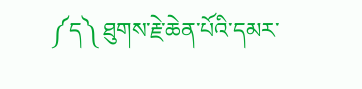༼ད༽ ཐུགས་རྗེ་ཆེན་པོའི་དམར་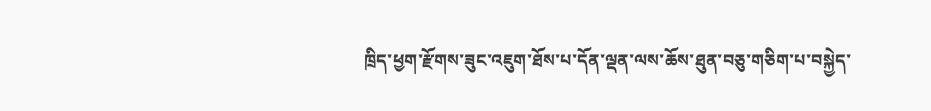ཁྲིད་ཕྱག་རྫོགས་ཟུང་འཇུག་ཐོས་པ་དོན་ལྡན་ལས་ཆོས་ཐུན་བཅུ་གཅིག་པ་བསྐྱེད་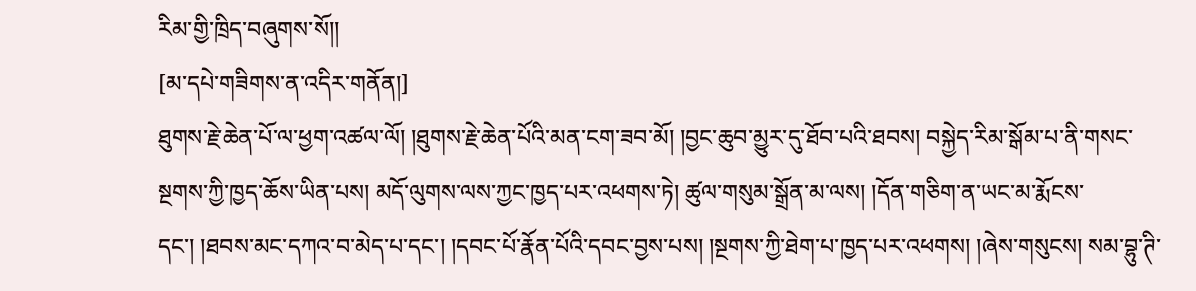རིམ་གྱི་ཁྲིད་བཞུགས་སོ།།
[མ་དཔེ་གཟིགས་ན་འདིར་གནོན།]
ཐུགས་རྗེ་ཆེན་པོ་ལ་ཕྱག་འཚལ་ལོ། །ཐུགས་རྗེ་ཆེན་པོའི་མན་ངག་ཟབ་མོ། །བྱང་ཆུབ་མྱུར་དུ་ཐོབ་པའི་ཐབས། བསྐྱེད་རིམ་སྒོམ་པ་ནི་གསང་སྔགས་ཀྱི་ཁྱད་ཆོས་ཡིན་པས། མདོ་ལུགས་ལས་ཀྱང་ཁྱད་པར་འཕགས་ཏེ། ཚུལ་གསུམ་སྒྲོན་མ་ལས། །དོན་གཅིག་ན་ཡང་མ་རྨོངས་དང་། །ཐབས་མང་དཀའ་བ་མེད་པ་དང་། །དབང་པོ་རྣོན་པོའི་དབང་བྱས་པས། །སྔགས་ཀྱི་ཐེག་པ་ཁྱད་པར་འཕགས། །ཞེས་གསུངས། སམ་བྷུ་ཊི་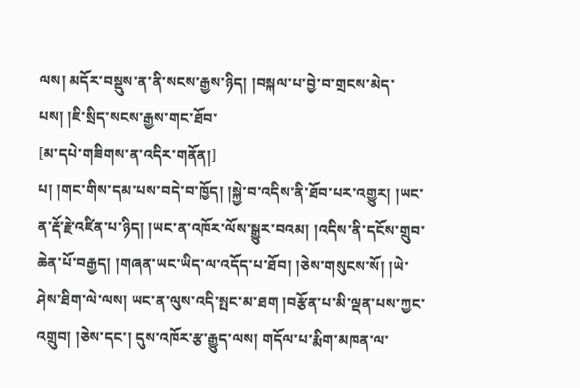ལས། མདོར་བསྡུས་ན་ནི་སངས་རྒྱས་ཉིད། །བསྐལ་པ་བྱེ་བ་གྲངས་མེད་པས། །ཇི་སྲིད་སངས་རྒྱས་གང་ཐོབ་
[མ་དཔེ་གཟིགས་ན་འདིར་གནོན།]
པ། །གང་གིས་དམ་པས་བདེ་བ་ཁྱོད། །སྐྱེ་བ་འདིས་ནི་ཐོབ་པར་འགྱུར། །ཡང་ན་རྡོ་རྗེ་འཛིན་པ་ཉིད། །ཡང་ན་འཁོར་ལོས་སྒྱུར་བའམ། །འདིས་ནི་དངོས་གྲུབ་ཆེན་པོ་བརྒྱད། །གཞན་ཡང་ཡིད་ལ་འདོད་པ་ཐོབ། །ཅེས་གསུངས་སོ། །ཡེ་ཤེས་ཐིག་ལེ་ལས། ཡང་ན་ལུས་འདི་སྤང་མ་ཐག །བརྩོན་པ་མི་ལྡན་པས་ཀྱང་འགྲུབ། །ཅེས་དང་། དུས་འཁོར་རྩ་རྒྱུད་ལས། གདོལ་པ་རྨིག་མཁན་ལ་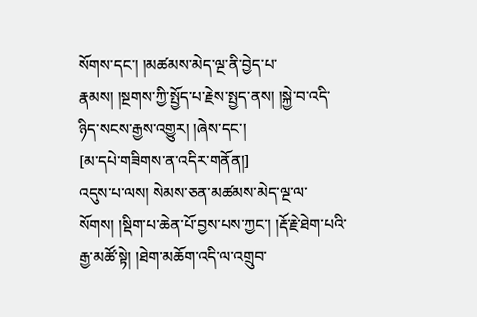སོགས་དང་། །མཚམས་མེད་ལྔ་ནི་བྱེད་པ་རྣམས། །སྔགས་ཀྱི་སྤྱོད་པ་རྗེས་སྤྱད་ནས། །སྐྱེ་བ་འདི་ཉིད་སངས་རྒྱས་འགྱུར། །ཞེས་དང་།
[མ་དཔེ་གཟིགས་ན་འདིར་གནོན།]
འདུས་པ་ལས། སེམས་ཅན་མཚམས་མེད་ལྔ་ལ་སོགས། །སྡིག་པ་ཆེན་པོ་བྱས་པས་ཀྱང་། །རྡོ་རྗེ་ཐེག་པའི་རྒྱ་མཚོ་སྟེ། །ཐེག་མཆོག་འདི་ལ་འགྲུབ་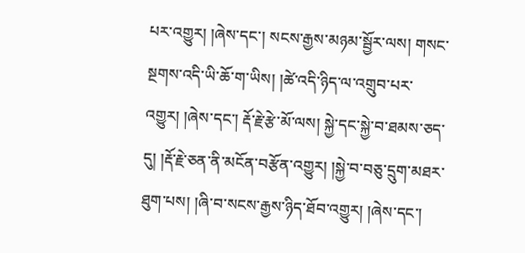པར་འགྱུར། །ཞེས་དང་། སངས་རྒྱས་མཉམ་སྦྱོར་ལས། གསང་སྔགས་འདི་ཡི་ཆོ་ག་ཡིས། །ཚེ་འདི་ཉིད་ལ་འགྲུབ་པར་འགྱུར། །ཞེས་དང་། རྡོ་རྗེ་རྩེ་མོ་ལས། སྐྱེ་དང་སྐྱེ་བ་ཐམས་ཅད་དུ། །རྡོ་རྗེ་ཅན་ནི་མངོན་བརྩོན་འགྱུར། །སྐྱེ་བ་བཅུ་དྲུག་མཐར་ཐུག་པས། །ཞི་བ་སངས་རྒྱས་ཉིད་ཐོབ་འགྱུར། །ཞེས་དང་།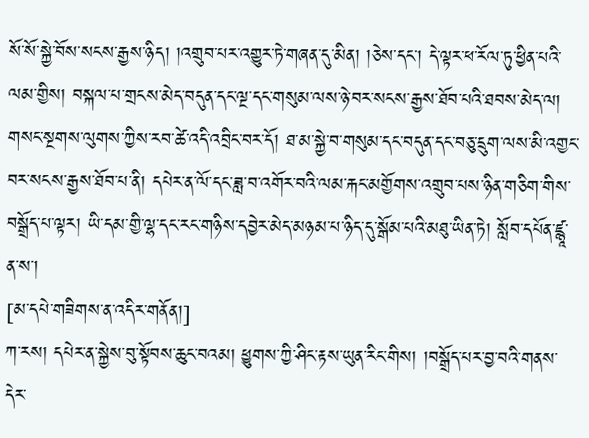སོ་སོ་སྐྱེ་བོས་སངས་རྒྱས་ཉིད། །འགྲུབ་པར་འགྱུར་ཏེ་གཞན་དུ་མིན། །ཅེས་དང་། དེ་ལྟར་ཕ་རོལ་ཏུ་ཕྱིན་པའི་ལམ་གྱིས། བསྐལ་པ་གྲངས་མེད་བདུན་དང་ལྔ་དང་གསུམ་ལས་ཉེ་བར་སངས་རྒྱས་ཐོབ་པའི་ཐབས་མེད་ལ། གསང་སྔགས་ལུགས་ཀྱིས་རབ་ཚེ་འདི་འབྲིང་བར་དོ། ཐ་མ་སྐྱེ་བ་གསུམ་དང་བདུན་དང་བཅུ་དྲུག་ལས་མི་འགྱང་བར་སངས་རྒྱས་ཐོབ་པ་ནི། དཔེར་ན་ལོ་དང་ཟླ་བ་འགོར་བའི་ལམ་རྐང་མགྱོགས་འགྲུབ་པས་ཉིན་གཅིག་གིས་བསྒྲོད་པ་ལྟར། ཡི་དམ་གྱི་ལྷ་དང་རང་གཉིས་དབྱེར་མེད་མཉམ་པ་ཉིད་དུ་སྒོམ་པའི་མཐུ་ཡིན་ཏེ། སློབ་དཔོན་ཛྙཱ་ན་ས་།
[མ་དཔེ་གཟིགས་ན་འདིར་གནོན།]
ཀ་རས། དཔེར་ན་སྐྱེས་བུ་སྟོབས་ཆུང་བའམ། ཕྱུགས་ཀྱི་ཤིང་རྟས་ཡུན་རིང་གིས། །བསྒྲོད་པར་བྱ་བའི་གནས་དེར་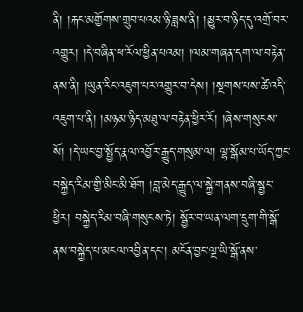ནི། །རྐང་མགྱོགས་གྲུབ་པའམ་ཉི་ཟླས་ནི། །མྱུར་བ་ཉིད་དུ་འགྲོ་བར་འགྱུར། །དེ་བཞིན་ཕ་རོལ་ཕྱིན་པའམ། །ལམ་གཞན་དག་ལ་བརྟེན་ནས་ནི། །ཡུན་རིང་འཇུག་པར་འགྱུར་བ་དེས། །སྔགས་པས་ཚེ་འདི་འཇུག་པ་ནི། །མཉམ་ཉིད་མཐུ་ལ་བརྟེན་ཕྱིར་རོ། །ཞེས་གསུངས་སོ། །དེ་ཡང་བྱ་སྤྱོད་རྣལ་འབྱོར་རྒྱུད་གསུམ་ལ། ལྷ་སྒོམ་པ་ཡོད་ཀྱང་བསྐྱེད་རིམ་གྱི་མིང་མི་ཐོག །བླ་མེད་རྒྱུད་ལ་སྐྱེ་གནས་བཞི་སྦྱང་ཕྱིར། བསྐྱེད་རིམ་བཞི་གསུངས་ཏེ། སྦྱོར་བ་ཡན་ལག་དྲུག་གི་སྒོ་ནས་བསྐྱེད་པ་མངལ་འབྱིན་དང་། མངོན་བྱང་ལྔ་ཡི་སྒོ་ནས་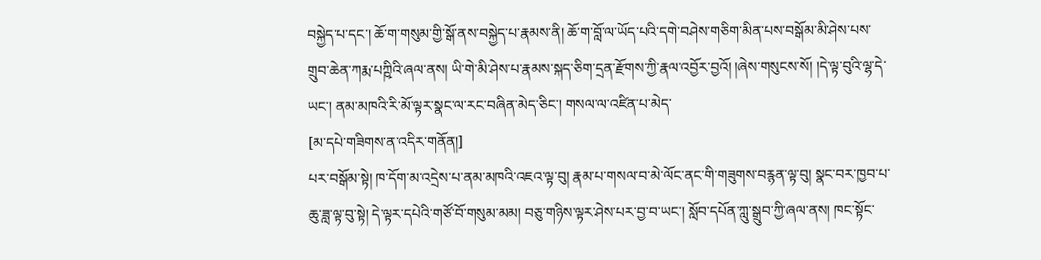བསྐྱེད་པ་དང་། ཆོ་ག་གསུམ་གྱི་སྒོ་ནས་བསྐྱེད་པ་རྣམས་ནི། ཆོ་ག་བློ་ལ་ཡོད་པའི་དགེ་བཤེས་གཅིག་མིན་པས་བསྒོམ་མི་ཤེས་པས་གྲུབ་ཆེན་ཀརྨ་པཀྵིའི་ཞལ་ནས། ཡི་གེ་མི་ཤེས་པ་རྣམས་སྐད་ཅིག་དྲན་རྫོགས་ཀྱི་རྣལ་འབྱོར་བྱའོ། །ཞེས་གསུངས་སོ། །དེ་ལྟ་བུའི་ལྷ་དེ་ཡང་། ནམ་མཁའི་རི་མོ་ལྟར་སྣང་ལ་རང་བཞིན་མེད་ཅིང་། གསལ་ལ་འཛིན་པ་མེད་
[མ་དཔེ་གཟིགས་ན་འདིར་གནོན།]
པར་བསྒོམ་སྟེ། ཁ་དོག་མ་འདྲེས་པ་ནམ་མཁའི་འཇའ་ལྟ་བུ། རྣམ་པ་གསལ་བ་མེ་ལོང་ནང་གི་གཟུགས་བརྙན་ལྟ་བུ། སྣང་བར་ཁྱབ་པ་ཆུ་ཟླ་ལྟ་བུ་སྟེ། དེ་ལྟར་དཔེའི་གཙོ་བོ་གསུམ་མམ། བཅུ་གཉིས་ལྟར་ཤེས་པར་བྱ་བ་ཡང་། སློབ་དཔོན་ཀླུ་སྒྲུབ་ཀྱི་ཞལ་ནས། ཁང་སྟོང་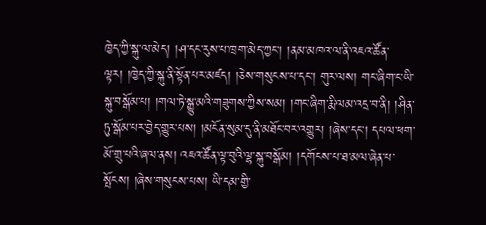ཁྱེད་ཀྱི་སྐུ་ལ་མེད། །ཤ་དང་རུས་པ་ཁྲག་མེད་ཀྱང་། །ནམ་མཁའ་ལ་ནི་འཇའ་ཚོན་ལྟར། །ཁྱེད་ཀྱི་སྐུ་ནི་སྟོན་པར་མཛད། །ཅེས་གསུངས་པ་དང་། གུར་ལས། གང་ཞིག་ང་ཡི་སྐུ་བསྒོམ་པ། །གལ་ཏེ་སྒྱུ་མའི་གཟུགས་ཀྱིས་སམ། །གང་ཞིག་རྨི་ལམ་འདྲ་བ་ནི། །ཤིན་ཏུ་སྒོམ་པར་བྱེད་གྱུར་པས། །མངོན་སུམ་དུ་ནི་མཐོང་བར་འགྱུར། །ཞེས་དང་། དཔལ་ཕག་མོ་གྲུ་པའི་ཞལ་ནས། འཇའ་ཚོན་ལྟ་བུའི་ལྷ་སྐུ་བསྒོམ། །དགོངས་པ་ཐ་མལ་ཞེན་པ་སྤོངས། །ཞེས་གསུངས་པས། ཡི་དམ་གྱི་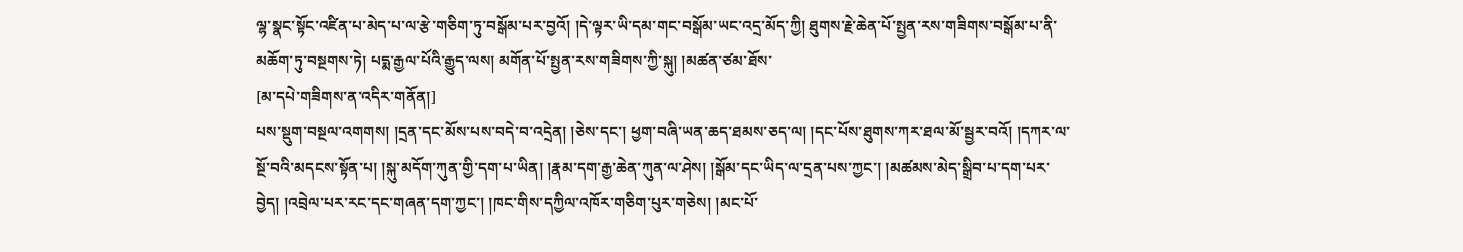ལྷ་སྣང་སྟོང་འཛིན་པ་མེད་པ་ལ་རྩེ་གཅིག་ཏུ་བསྒོམ་པར་བྱའོ། །དེ་ལྟར་ཡི་དམ་གང་བསྒོམ་ཡང་འདྲ་མོད་ཀྱི། ཐུགས་རྗེ་ཆེན་པོ་སྤྱན་རས་གཟིགས་བསྒོམ་པ་ནི་མཆོག་ཏུ་བསྔགས་ཏེ། པདྨ་རྒྱལ་པོའི་རྒྱུད་ལས། མགོན་པོ་སྤྱན་རས་གཟིགས་ཀྱི་སྐུ། །མཚན་ཙམ་ཐོས་
[མ་དཔེ་གཟིགས་ན་འདིར་གནོན།]
པས་སྡུག་བསྔལ་འགགས། །དྲན་དང་མོས་པས་བདེ་བ་འདྲེན། །ཅེས་དང་། ཕྱག་བཞི་ཡན་ཆད་ཐམས་ཅད་ལ། །དང་པོས་ཐུགས་ཀར་ཐལ་མོ་སྦྱར་བའོ། །དཀར་ལ་སྔོ་བའི་མདངས་སྟོན་པ། །སྐུ་མདོག་ཀུན་གྱི་དག་པ་ཡིན། །རྣམ་དག་རྒྱ་ཆེན་ཀུན་ལ་ཤེས། །སྒོམ་དང་ཡིད་ལ་དྲན་པས་ཀྱང་། །མཚམས་མེད་སྒྲིབ་པ་དག་པར་བྱེད། །འབྲེལ་པར་རང་དང་གཞན་དག་ཀྱང་། །ཁང་གིས་དཀྱིལ་འཁོར་གཅིག་པུར་གཅེས། །མང་པོ་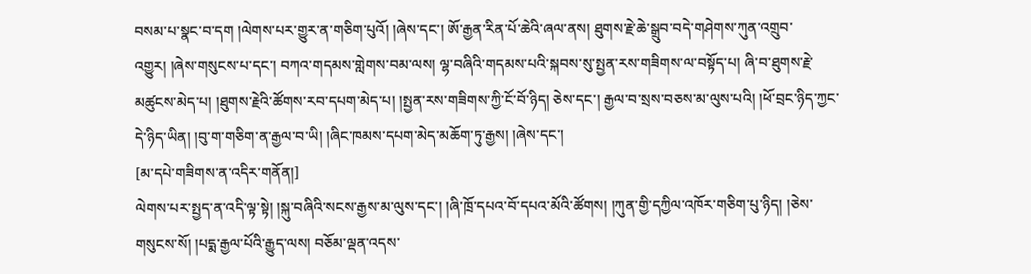བསམ་པ་སྣང་བ་དག །ལེགས་པར་གྱུར་ན་གཅིག་པུའོ། །ཞེས་དང་། ཨོ་རྒྱན་རིན་པོ་ཆེའི་ཞལ་ནས། ཐུགས་རྗེ་ཆེ་སྒྲུབ་བདེ་གཤེགས་ཀུན་འགྲུབ་འགྱུར། །ཞེས་གསུངས་པ་དང་། བཀའ་གདམས་གླེགས་བམ་ལས། ལྷ་བཞིའི་གདམས་པའི་སྐབས་སུ་སྤྱན་རས་གཟིགས་ལ་བསྟོད་པ། ཞི་བ་ཐུགས་རྗེ་མཚུངས་མེད་པ། །ཐུགས་རྗེའི་ཚོགས་རབ་དཔག་མེད་པ། །སྤྱན་རས་གཟིགས་ཀྱི་ངོ་བོ་ཉིད། ཅེས་དང་། རྒྱལ་བ་སྲས་བཅས་མ་ལུས་པའི། །ཕོ་བྲང་ཉིད་ཀྱང་དེ་ཉིད་ཡིན། །བུ་ག་གཅིག་ན་རྒྱལ་བ་ཡི། །ཞིང་ཁམས་དཔག་མེད་མཆོག་ཏུ་རྒྱས། །ཞེས་དང་།
[མ་དཔེ་གཟིགས་ན་འདིར་གནོན།]
ལེགས་པར་སྤྱད་ན་འདི་ལྟ་སྟེ། །སྐུ་བཞིའི་སངས་རྒྱས་མ་ལུས་དང་། །ཞི་ཁྲོ་དཔའ་བོ་དཔའ་མོའི་ཚོགས། །ཀུན་གྱི་དཀྱིལ་འཁོར་གཅིག་པུ་ཉིད། །ཅེས་གསུངས་སོ། །པདྨ་རྒྱལ་པོའི་རྒྱུད་ལས། བཅོམ་ལྡན་འདས་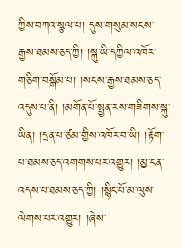ཀྱིས་བཀའ་སྩལ་པ། དུས་གསུམ་སངས་རྒྱས་ཐམས་ཅད་ཀྱི། །སྐུ་ཡི་དཀྱིལ་འཁོར་གཅིག་བསྒོམ་པ། །སངས་རྒྱས་ཐམས་ཅད་འདུས་པ་ནི། །མགོན་པོ་སྤྱན་རས་གཟིགས་སྐུ་ཡིན། །དྲན་པ་ཙམ་གྱིས་འཁོར་བ་ཡི། །རྟོག་པ་ཐམས་ཅད་འགགས་པར་འགྱུར། །མྱ་ངན་འདས་པ་ཐམས་ཅད་ཀྱི། །སྙིང་པོ་མ་ལུས་ལེགས་པར་འགྱུར། །ཞེས་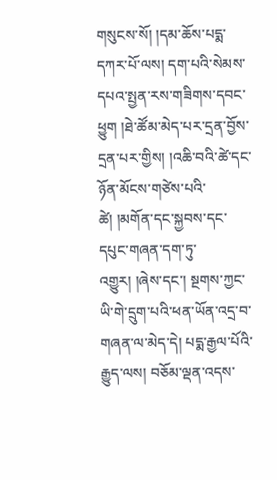གསུངས་སོ། །དམ་ཆོས་པདྨ་དཀར་པོ་ལས། དག་པའི་སེམས་དཔའ་སྤྱན་རས་གཟིགས་དབང་ཕྱུག །ཐེ་ཚོམ་མེད་པར་དྲན་བྱོས་དྲན་པར་གྱིས། །འཆི་བའི་ཚེ་དང་ཉོན་མོངས་གཙེས་པའི་ཚེ། །མགོན་དང་སྐྱབས་དང་དཔུང་གཞན་དག་ཏུ་འགྱུར། །ཞེས་དང་། སྔགས་ཀྱང་ཡི་གེ་དྲུག་པའི་ཕན་ཡོན་འདྲ་བ་གཞན་ལ་མེད་དེ། པདྨ་རྒྱལ་པོའི་རྒྱུད་ལས། བཅོམ་ལྡན་འདས་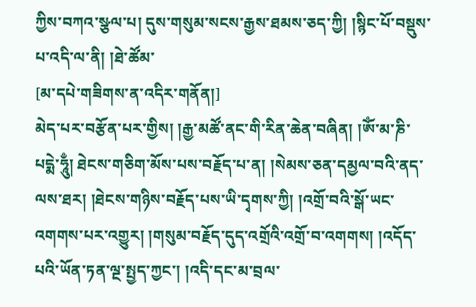ཀྱིས་བཀའ་སྩལ་པ། དུས་གསུམ་སངས་རྒྱས་ཐམས་ཅད་ཀྱི། །སྙིང་པོ་བསྡུས་པ་འདི་ལ་ནི། །ཐེ་ཚོམ་
[མ་དཔེ་གཟིགས་ན་འདིར་གནོན།]
མེད་པར་བརྩོན་པར་གྱིས། །རྒྱ་མཚོ་ནང་གི་རིན་ཆེན་བཞིན། །ཨོཾ་མ་ཎི་པདྨེ་ཧཱུྃ། ཐེངས་གཅིག་མོས་པས་བརྗོད་པ་ན། །སེམས་ཅན་དམྱལ་བའི་ནད་ལས་ཐར། །ཐེངས་གཉིས་བརྗོད་པས་ཡི་དྭགས་ཀྱི། །འགྲོ་བའི་སྒོ་ཡང་འགགས་པར་འགྱུར། །གསུམ་བརྗོད་དུད་འགྲོའི་འགྲོ་བ་འགགས། །འདོད་པའི་ཡོན་ཏན་ལྔ་སྤྱད་ཀྱང་། །འདི་དང་མ་བྲལ་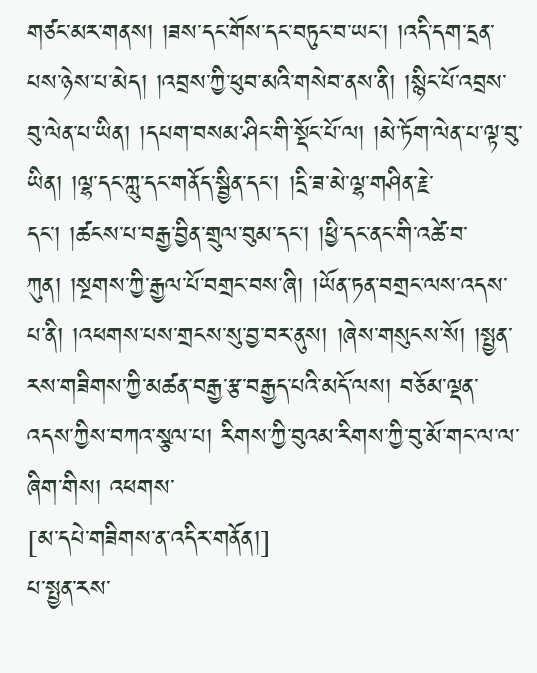གཙང་མར་གནས། །ཟས་དང་གོས་དང་བཏུང་བ་ཡང་། །འདི་དག་དྲན་པས་ཉེས་པ་མེད། །འབྲས་ཀྱི་ཕུབ་མའི་གསེབ་ནས་ནི། །སྙིང་པོ་འབྲས་བུ་ལེན་པ་ཡིན། །དཔག་བསམ་ཤིང་གི་སྡོང་པོ་ལ། །མེ་ཏོག་ལེན་པ་ལྟ་བུ་ཡིན། །ལྷ་དང་ཀླུ་དང་གནོད་སྦྱིན་དང་། །དྲི་ཟ་མེ་ལྷ་གཤིན་རྗེ་དང་། །ཚངས་པ་བརྒྱ་བྱིན་གྲུལ་བུམ་དང་། །ཕྱི་དང་ནང་གི་འཚེ་བ་ཀུན། །སྔགས་ཀྱི་རྒྱལ་པོ་བགྲང་བས་ཞི། །ཡོན་ཏན་བགྲང་ལས་འདས་པ་ནི། །འཕགས་པས་གྲངས་སུ་བྱ་བར་ནུས། །ཞེས་གསུངས་སོ། །སྤྱན་རས་གཟིགས་ཀྱི་མཚན་བརྒྱ་རྩ་བརྒྱད་པའི་མདོ་ལས། བཅོམ་ལྡན་འདས་ཀྱིས་བཀའ་སྩལ་པ། རིགས་ཀྱི་བུའམ་རིགས་ཀྱི་བུ་མོ་གང་ལ་ལ་ཞིག་གིས། འཕགས་
[མ་དཔེ་གཟིགས་ན་འདིར་གནོན།]
པ་སྤྱན་རས་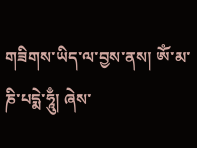གཟིགས་ཡིད་ལ་བྱས་ནས། ཨོཾ་མ་ཎི་པདྨེ་ཧཱུྃ། ཞེས་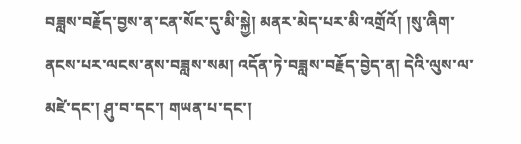བཟླས་བརྗོད་བྱས་ན་ངན་སོང་དུ་མི་སྐྱེ། མནར་མེད་པར་མི་འགྲོའོ། །སུ་ཞིག་ནངས་པར་ལངས་ནས་བཟླས་སམ། འདོན་ཏེ་བཟླས་བརྗོད་བྱེད་ན། དེའི་ལུས་ལ་མཛེ་དང་། ཤུ་བ་དང་། གཡན་པ་དང་།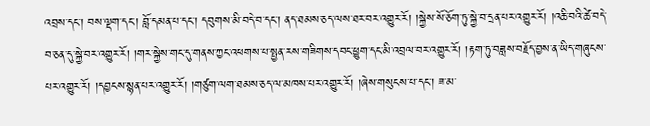འབྲས་དང་། བས་ལྡག་དང་། བློ་དམན་པ་དང་། དབུགས་མི་བདེ་བ་དང་། ནད་ཐམས་ཅད་ལས་ཐར་བར་འགྱུར་རོ། །སྐྱེས་སོ་ཅོག་ཏུ་སྐྱེ་བ་དྲན་པར་འགྱུར་རོ། །འཆི་བའི་ཚེ་བདེ་བ་ཅན་དུ་སྐྱེ་བར་འགྱུར་རོ། །གར་སྐྱེས་གང་དུ་གནས་ཀྱང་འཕགས་པ་སྤྱན་རས་གཟིགས་དབང་ཕྱུག་དང་མི་འབྲལ་བར་འགྱུར་རོ། །རྟག་ཏུ་བཟླས་བརྗོད་བྱས་ན་ཡིད་གཞུངས་པར་འགྱུར་རོ། །དབྱངས་སྙན་པར་འགྱུར་རོ། །གཙུག་ལག་ཐམས་ཅད་ལ་མཁས་པར་འགྱུར་རོ། །ཞེས་གསུངས་པ་དང་། ཟ་མ་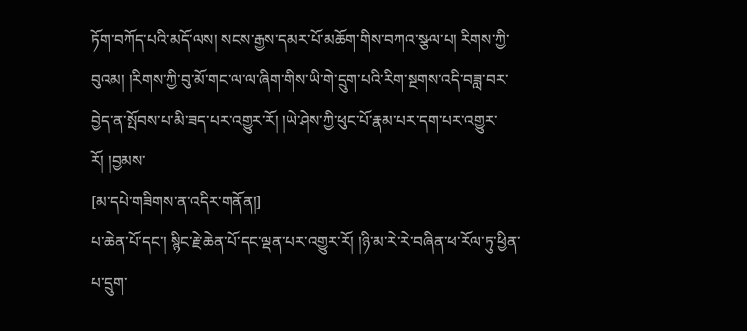ཏོག་བཀོད་པའི་མདོ་ལས། སངས་རྒྱས་དམར་པོ་མཆོག་གིས་བཀའ་སྩལ་པ། རིགས་ཀྱི་བུའམ། །རིགས་ཀྱི་བུ་མོ་གང་ལ་ལ་ཞིག་གིས་ཡི་གེ་དྲུག་པའི་རིག་སྔགས་འདི་བཟླ་བར་བྱེད་ན་སྤོབས་པ་མི་ཟད་པར་འགྱུར་རོ། །ཡེ་ཤེས་ཀྱི་ཕུང་པོ་རྣམ་པར་དག་པར་འགྱུར་རོ། །བྱམས་
[མ་དཔེ་གཟིགས་ན་འདིར་གནོན།]
པ་ཆེན་པོ་དང་། སྙིང་རྗེ་ཆེན་པོ་དང་ལྡན་པར་འགྱུར་རོ། །ཉི་མ་རེ་རེ་བཞིན་ཕ་རོལ་ཏུ་ཕྱིན་པ་དྲུག་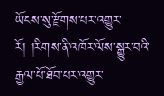ཡོངས་སུ་རྫོགས་པར་འགྱུར་རོ། །རིགས་ནི་འཁོར་ལོས་སྒྱུར་བའི་རྒྱལ་པོ་ཐོབ་པར་འགྱུར་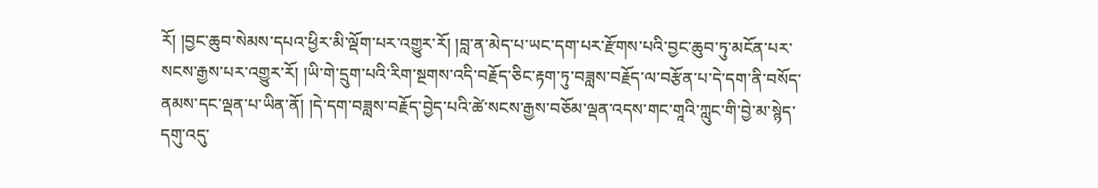རོ། །བྱང་ཆུབ་སེམས་དཔའ་ཕྱིར་མི་ལྡོག་པར་འགྱུར་རོ། །བླ་ན་མེད་པ་ཡང་དག་པར་རྫོགས་པའི་བྱང་ཆུབ་ཏུ་མངོན་པར་སངས་རྒྱས་པར་འགྱུར་རོ། །ཡི་གེ་དྲུག་པའི་རིག་སྔགས་འདི་བརྗོད་ཅིང་རྟག་ཏུ་བཟླས་བརྗོད་ལ་བརྩོན་པ་དེ་དག་ནི་བསོད་ནམས་དང་ལྡན་པ་ཡིན་ནོ། །དེ་དག་བཟླས་བརྗོད་བྱེད་པའི་ཚེ་སངས་རྒྱས་བཅོམ་ལྡན་འདས་གང་གཱའི་ཀླུང་གི་བྱེ་མ་སྙེད་དགུ་འདུ་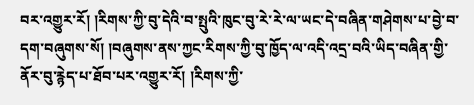བར་འགྱུར་རོ། །རིགས་ཀྱི་བུ་དེའི་བ་སྤུའི་ཁུང་བུ་རེ་རེ་ལ་ཡང་དེ་བཞིན་གཤེགས་པ་བྱེ་བ་དག་བཞུགས་སོ། །བཞུགས་ནས་ཀྱང་རིགས་ཀྱི་བུ་ཁྱོད་ལ་འདི་འདྲ་བའི་ཡིད་བཞིན་གྱི་ནོར་བུ་རྙེད་པ་ཐོབ་པར་འགྱུར་རོ། །རིགས་ཀྱི་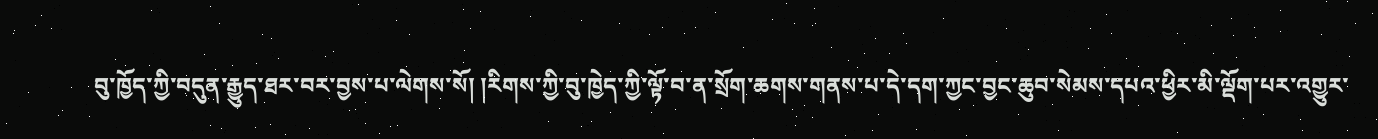བུ་ཁྱོད་ཀྱི་བདུན་རྒྱུད་ཐར་བར་བྱས་པ་ལེགས་སོ། །རིགས་ཀྱི་བུ་ཁྱེད་ཀྱི་ལྟོ་བ་ན་སྲོག་ཆགས་གནས་པ་དེ་དག་ཀྱང་བྱང་ཆུབ་སེམས་དཔའ་ཕྱིར་མི་ལྡོག་པར་འགྱུར་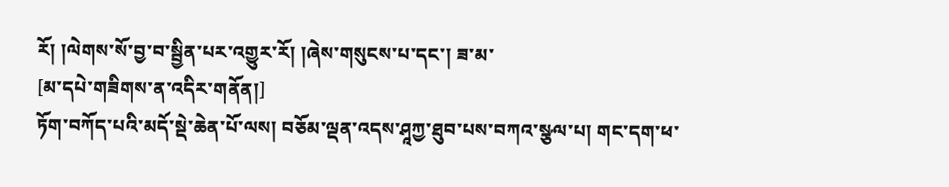རོ། །ལེགས་སོ་བྱ་བ་སྦྱིན་པར་འགྱུར་རོ། །ཞེས་གསུངས་པ་དང་། ཟ་མ་
[མ་དཔེ་གཟིགས་ན་འདིར་གནོན།]
ཏོག་བཀོད་པའི་མདོ་སྡེ་ཆེན་པོ་ལས། བཅོམ་ལྡན་འདས་ཤཱཀྱ་ཐུབ་པས་བཀའ་སྩལ་པ། གང་དག་ཕ་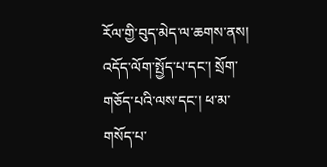རོལ་གྱི་བུད་མེད་ལ་ཆགས་ནས། འདོད་ལོག་སྤྱོད་པ་དང་། སྲོག་གཅོད་པའི་ལས་དང་། ཕ་མ་གསོད་པ་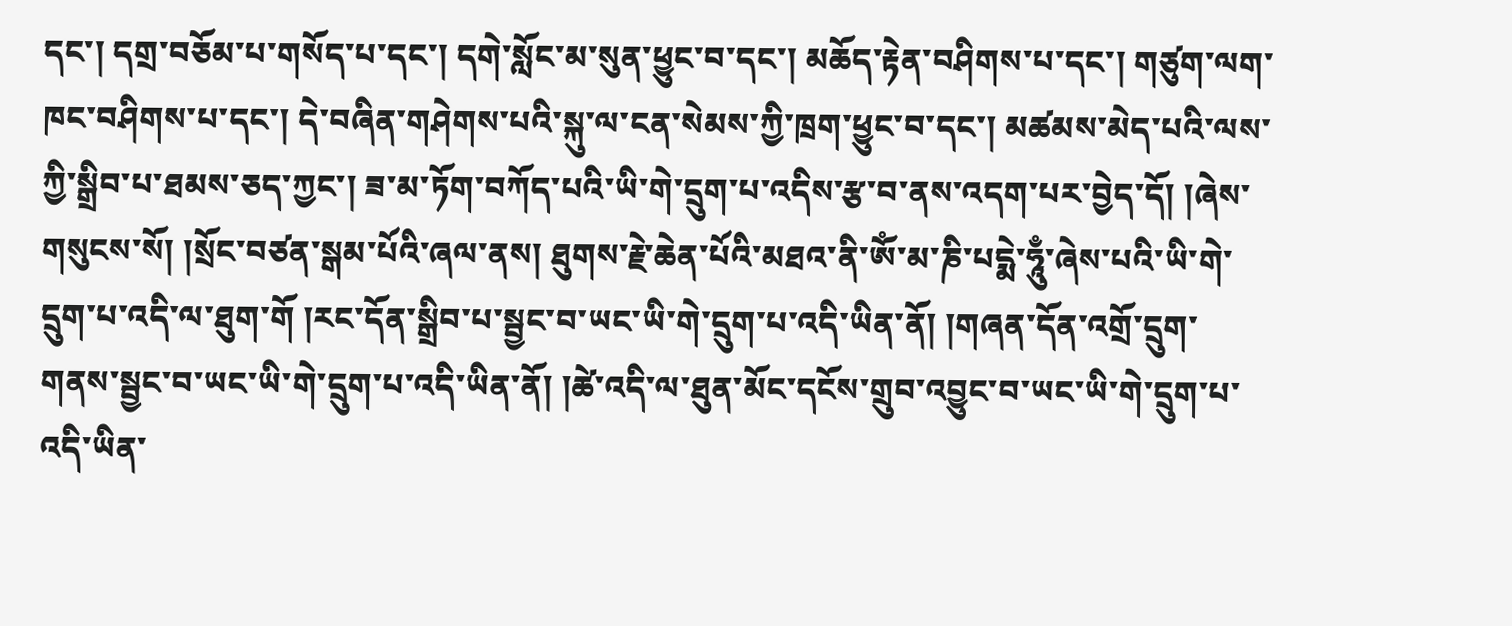དང་། དགྲ་བཅོམ་པ་གསོད་པ་དང་། དགེ་སློང་མ་སུན་ཕྱུང་བ་དང་། མཆོད་རྟེན་བཤིགས་པ་དང་། གཙུག་ལག་ཁང་བཤིགས་པ་དང་། དེ་བཞིན་གཤེགས་པའི་སྐུ་ལ་ངན་སེམས་ཀྱི་ཁྲག་ཕྱུང་བ་དང་། མཚམས་མེད་པའི་ལས་ཀྱི་སྒྲིབ་པ་ཐམས་ཅད་ཀྱང་། ཟ་མ་ཏོག་བཀོད་པའི་ཡི་གེ་དྲུག་པ་འདིས་རྩ་བ་ནས་འདག་པར་བྱེད་དོ། །ཞེས་གསུངས་སོ། །སྲོང་བཙན་སྒམ་པོའི་ཞལ་ནས། ཐུགས་རྗེ་ཆེན་པོའི་མཐའ་ནི་ཨོཾ་མ་ཎི་པདྨེ་ཧཱུྃ་ཞེས་པའི་ཡི་གེ་དྲུག་པ་འདི་ལ་ཐུག་གོ །རང་དོན་སྒྲིབ་པ་སྦྱང་བ་ཡང་ཡི་གེ་དྲུག་པ་འདི་ཡིན་ནོ། །གཞན་དོན་འགྲོ་དྲུག་གནས་སྦྱང་བ་ཡང་ཡི་གེ་དྲུག་པ་འདི་ཡིན་ནོ། །ཚེ་འདི་ལ་ཐུན་མོང་དངོས་གྲུབ་འབྱུང་བ་ཡང་ཡི་གེ་དྲུག་པ་འདི་ཡིན་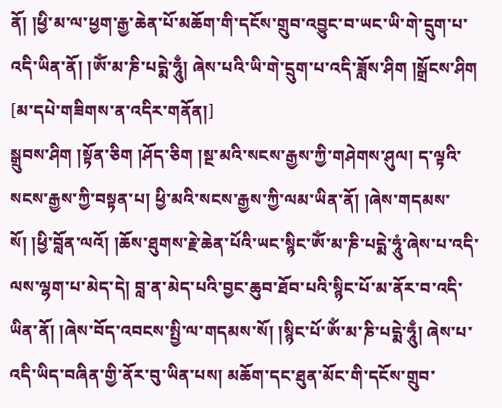ནོ། །ཕྱི་མ་ལ་ཕྱག་རྒྱ་ཆེན་པོ་མཆོག་གི་དངོས་གྲུབ་འབྱུང་བ་ཡང་ཡི་གེ་དྲུག་པ་འདི་ཡིན་ནོ། །ཨོཾ་མ་ཎི་པདྨེ་ཧཱུྃ། ཞེས་པའི་ཡི་གེ་དྲུག་པ་འདི་ཟློས་ཤིག །སྒྲོངས་ཤིག
[མ་དཔེ་གཟིགས་ན་འདིར་གནོན།]
སྒྲུབས་ཤིག །སྟོན་ཅིག །ཤོད་ཅིག །སྔ་མའི་སངས་རྒྱས་ཀྱི་གཤེགས་ཤུལ། ད་ལྟའི་སངས་རྒྱས་ཀྱི་བསྟན་པ། ཕྱི་མའི་སངས་རྒྱས་ཀྱི་ལམ་ཡིན་ནོ། །ཞེས་གདམས་སོ། །ཕྱི་བློན་ལའོ། །ཆོས་ཐུགས་རྗེ་ཆེན་པོའི་ཡང་སྙིང་ༀ་མ་ཎི་པདྨེ་ཧཱུཾ་ཞེས་པ་འདི་ལས་ལྷག་པ་མེད་དེ། བླ་ན་མེད་པའི་བྱང་ཆུབ་ཐོབ་པའི་སྙིང་པོ་མ་ནོར་བ་འདི་ཡིན་ནོ། །ཞེས་བོད་འབངས་སྤྱི་ལ་གདམས་སོ། །སྙིང་པོ་ཨོཾ་མ་ཎི་པདྨེ་ཧཱུྃ། ཞེས་པ་འདི་ཡིད་བཞིན་གྱི་ནོར་བུ་ཡིན་པས། མཆོག་དང་ཐུན་མོང་གི་དངོས་གྲུབ་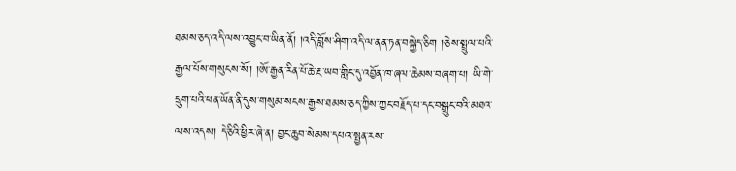ཐམས་ཅད་འདི་ལས་འབྱུང་བ་ཡིན་ནོ། །འདི་བློས་ཤིག་འདི་ལ་ནན་ཏན་བསྐྱེད་ཅིག །ཅེས་སྤྲུལ་པའི་རྒྱལ་པོས་གསུངས་སོ། །ཨོ་རྒྱན་རིན་པོ་ཆེ་རྔ་ཡབ་གླིང་དུ་འབྱོན་ཁ་ཞལ་ཆེམས་བཞག་པ། ཡི་གེ་དྲུག་པའི་ཕན་ཡོན་ནི་དུས་གསུམ་སངས་རྒྱས་ཐམས་ཅད་ཀྱིས་ཀྱང་བརྗོད་པ་དང་བསྒྲུང་བའི་མཐའ་ལས་འདས། དེ་ཅིའི་ཕྱིར་ཞེ་ན། བྱང་ཆུབ་སེམས་དཔའ་སྤྱན་རས་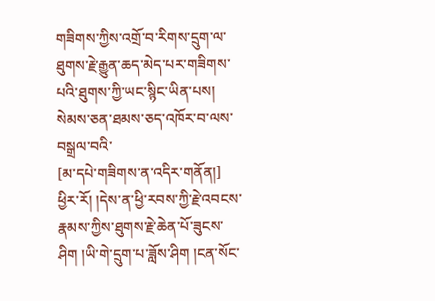གཟིགས་ཀྱིས་འགྲོ་བ་རིགས་དྲུག་ལ་ཐུགས་རྗེ་རྒྱུན་ཆད་མེད་པར་གཟིགས་པའི་ཐུགས་ཀྱི་ཡང་སྙིང་ཡིན་པས། སེམས་ཅན་ཐམས་ཅད་འཁོར་བ་ལས་བསྒྲལ་བའི་
[མ་དཔེ་གཟིགས་ན་འདིར་གནོན།]
ཕྱིར་རོ། །དེས་ན་ཕྱི་རབས་ཀྱི་རྗེ་འབངས་རྣམས་ཀྱིས་ཐུགས་རྗེ་ཆེན་པོ་ཟུངས་ཤིག །ཡི་གེ་དྲུག་པ་ཟློས་ཤིག །ངན་སོང་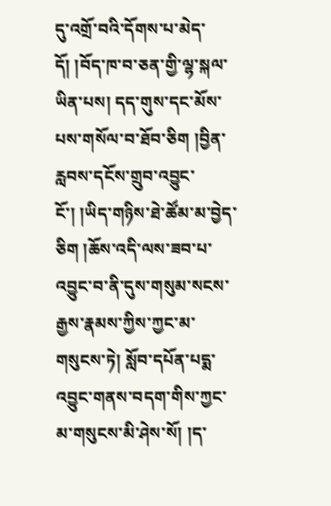དུ་འགྲོ་བའི་དོགས་པ་མེད་དོ། །བོད་ཁ་བ་ཅན་གྱི་ལྷ་སྐལ་ཡིན་པས། དད་གུས་དང་མོས་པས་གསོལ་བ་ཐོབ་ཅིག །བྱིན་རླབས་དངོས་གྲུབ་འབྱུང་ངོ་། །ཡིད་གཉིས་ཐེ་ཚོམ་མ་བྱེད་ཅིག །ཆོས་འདི་ལས་ཟབ་པ་འབྱུང་བ་ནི་དུས་གསུམ་སངས་རྒྱས་རྣམས་ཀྱིས་ཀྱང་མ་གསུངས་ཏེ། སློབ་དཔོན་པདྨ་འབྱུང་གནས་བདག་གིས་ཀྱང་མ་གསུངས་མི་ཤེས་སོ། །ད་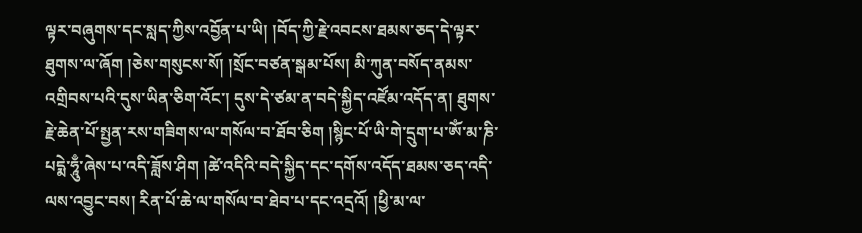ལྟར་བཞུགས་དང་སླད་ཀྱིས་འབྱོན་པ་ཡི། །བོད་ཀྱི་རྗེ་འབངས་ཐམས་ཅད་དེ་ལྟར་ཐུགས་ལ་ཞོག །ཅེས་གསུངས་སོ། །སྲོང་བཙན་སྒམ་པོས། མི་ཀུན་བསོད་ནམས་འགྲིབས་པའི་དུས་ཡིན་ཅིག་འོང་། དུས་དེ་ཙམ་ན་བདེ་སྐྱིད་འཛོམ་འདོད་ན། ཐུགས་རྗེ་ཆེན་པོ་སྤྱན་རས་གཟིགས་ལ་གསོལ་བ་ཐོབ་ཅིག །སྙིང་པོ་ཡི་གེ་དྲུག་པ་ཨོཾ་མ་ཎི་པདྨེ་ཧཱུྃ་ཞེས་པ་འདི་ཟློས་ཤིག །ཚེ་འདིའི་བདེ་སྐྱིད་དང་དགོས་འདོད་ཐམས་ཅད་འདི་ལས་འབྱུང་བས། རིན་པོ་ཆེ་ལ་གསོལ་བ་ཐེབ་པ་དང་འདྲའོ། །ཕྱི་མ་ལ་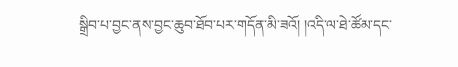སྒྲིབ་པ་བྱང་ནས་བྱང་ཆུབ་ཐོབ་པར་གདོན་མི་ཟའོ། །འདི་ལ་ཐེ་ཚོམ་དང་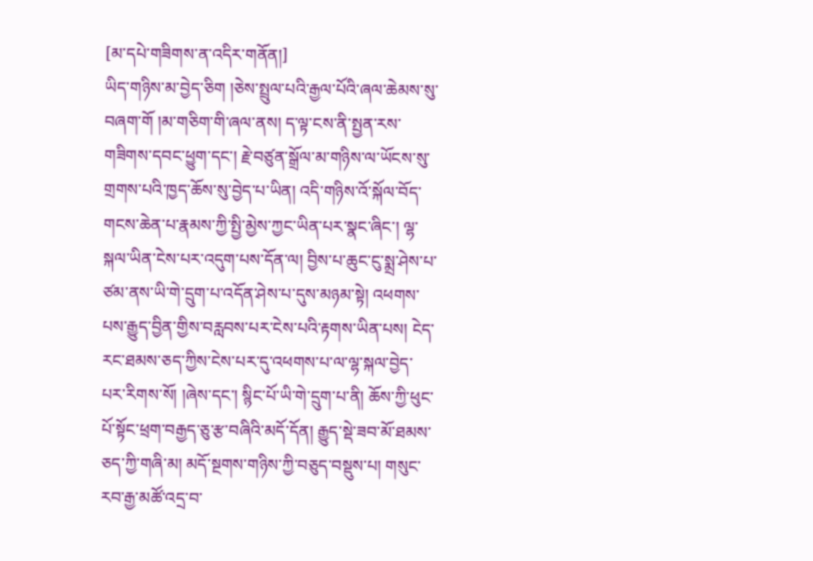[མ་དཔེ་གཟིགས་ན་འདིར་གནོན།]
ཡིད་གཉིས་མ་བྱེད་ཅིག །ཅེས་སྤྲུལ་པའི་རྒྱལ་པོའི་ཞལ་ཆེམས་སུ་བཞག་གོ །མ་གཅིག་གི་ཞལ་ནས། ད་ལྟ་ངས་ནི་སྤྱན་རས་གཟིགས་དབང་ཕྱུག་དང་། རྗེ་བཙུན་སྒྲོལ་མ་གཉིས་ལ་ཡོངས་སུ་གྲགས་པའི་ཁྱད་ཆོས་སུ་བྱེད་པ་ཡིན། འདི་གཉིས་འོ་སྐོལ་བོད་གངས་ཆེན་པ་རྣམས་ཀྱི་སྤྱི་མྱེས་ཀྱང་ཡིན་པར་སྣང་ཞིང་། ལྷ་སྐལ་ཡིན་ངེས་པར་འདུག་པས་དོན་ལ། བྱིས་པ་ཆུང་ངུ་སྨྲ་ཤེས་པ་ཙམ་ནས་ཡི་གེ་དྲུག་པ་འདོན་ཤེས་པ་དུས་མཉམ་སྟེ། འཕགས་པས་རྒྱུད་བྱིན་གྱིས་བརླབས་པར་ངེས་པའི་རྟགས་ཡིན་པས། ངེད་རང་ཐམས་ཅད་ཀྱིས་ངེས་པར་དུ་འཕགས་པ་ལ་ལྷ་སྐལ་བྱེད་པར་རིགས་སོ། །ཞེས་དང་། སྙིང་པོ་ཡི་གེ་དྲུག་པ་ནི། ཆོས་ཀྱི་ཕུང་པོ་སྟོང་ཕྲག་བརྒྱད་ཅུ་རྩ་བཞིའི་མདོ་དོན། རྒྱུད་སྡེ་ཟབ་མོ་ཐམས་ཅད་ཀྱི་གཞི་མ། མདོ་སྔགས་གཉིས་ཀྱི་བཅུད་བསྡུས་པ། གསུང་རབ་རྒྱ་མཚོ་འདྲ་བ་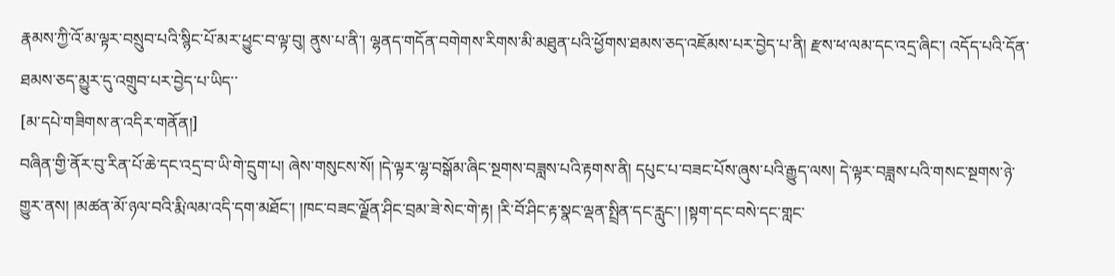རྣམས་ཀྱི་འོ་མ་ལྟར་བསྲུབ་པའི་སྙིང་པོ་མར་ཕྱུང་བ་ལྟ་བུ། ནུས་པ་ནི་། ལྷནད་གདོན་བགེགས་རིགས་མི་མཐུན་པའི་ཕྱོགས་ཐམས་ཅད་འཇོམས་པར་བྱེད་པ་ནི། རྫས་ཕ་ལམ་དང་འདྲ་ཞིང་། འདོད་པའི་དོན་ཐམས་ཅད་མྱུར་དུ་འགྲུབ་པར་བྱེད་པ་ཡིད་་
[མ་དཔེ་གཟིགས་ན་འདིར་གནོན།]
བཞིན་གྱི་ནོར་བུ་རིན་པོ་ཆེ་དང་འདྲ་བ་ཡི་གེ་དྲུག་པ། ཞེས་གསུངས་སོ། །དེ་ལྟར་ལྷ་བསྒོམ་ཞིང་སྔགས་བཟླས་པའི་རྟགས་ནི། དཔུང་པ་བཟང་པོས་ཞུས་པའི་རྒྱུད་ལས། དེ་ལྟར་བཟླས་པའི་གསང་སྔགས་ཉེ་གྱུར་ནས། །མཚན་མོ་ཉལ་བའི་རྨི་ལམ་འདི་དག་མཐོང་། །ཁང་བཟང་ལྗོན་ཤིང་བྲམ་ཟེ་སེང་གེ་རྟ། །རི་བོ་ཤིང་རྟ་སྣང་ལྡན་སྤྲིན་དང་རླུང་། །སྟག་དང་བསེ་དང་གླང་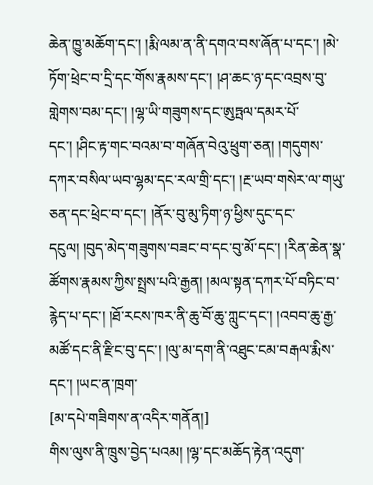ཆེན་ཁྱུ་མཆོག་དང་། །རྨི་ལམ་ན་ནི་དགའ་བས་ཞོན་པ་དང་། །མེ་ཏོག་ཕྲེང་བ་དྲི་དང་གོས་རྣམས་དང་། །ཤ་ཆང་ཉ་དང་འབྲས་བུ་གླེགས་བམ་དང་། །ལྷ་ཡི་གཟུགས་དང་ཨུཏྤལ་དམར་པོ་དང་། །ཤིང་རྟ་གང་བའམ་བ་གཞོན་བེའུ་ཕྲུག་ཅན། །གདུགས་དཀར་བསིལ་ཡབ་ལྷམ་དང་རལ་གྲི་དང་། །རྔ་ཡབ་གསེར་ལ་གཡུ་ཅན་དང་ཕྲེང་བ་དང་། །ནོར་བུ་མུ་ཏིག་ཉ་ཕྱིས་དུང་དང་དངུལ། །བུད་མེད་གཟུགས་བཟང་བ་དང་བུ་མོ་དང་། །རིན་ཆེན་སྣ་ཚོགས་རྣམས་ཀྱིས་སྤྲས་པའི་རྒྱན། །མལ་སྟན་དཀར་པོ་བཏིང་བ་རྙེད་པ་དང་། །ཐོ་རངས་ཁར་ནི་ཆུ་བོ་ཆུ་ཀླུང་དང་། །འབབ་ཆུ་རྒྱ་མཚོ་དང་ནི་རྫིང་བུ་དང་། །ལུ་མ་དག་ནི་འཐུང་ངམ་བརྒལ་རྨིས་དང་། །ཡང་ན་ཁྲག་
[མ་དཔེ་གཟིགས་ན་འདིར་གནོན།]
གིས་ལུས་ནི་ཁྲུས་བྱེད་པའམ། །ལྷ་དང་མཆོད་རྟེན་འདུག་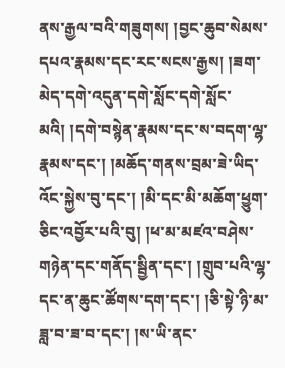ནས་རྒྱལ་བའི་གཟུགས། །བྱང་ཆུབ་སེམས་དཔའ་རྣམས་དང་རང་སངས་རྒྱས། །ཟག་མེད་དགེ་འདུན་དགེ་སློང་དགེ་སློང་མའི། །དགེ་བསྙེན་རྣམས་དང་ས་བདག་ལྷ་རྣམས་དང་། །མཆོད་གནས་བྲམ་ཟེ་ཡིད་འོང་སྐྱེས་བུ་དང་། །མི་དང་མི་མཆོག་ཕྱུག་ཅིང་འབྱོར་པའི་བུ། །ཕ་མ་མཛའ་བཤེས་གཉེན་དང་གནོད་སྦྱིན་དང་། །གྲུབ་པའི་ལྷ་དང་ན་ཆུང་ཚོགས་དག་དང་། །ཅི་སྟེ་ཉི་མ་ཟླ་བ་ཟ་བ་དང་། །ས་ཡི་ནང་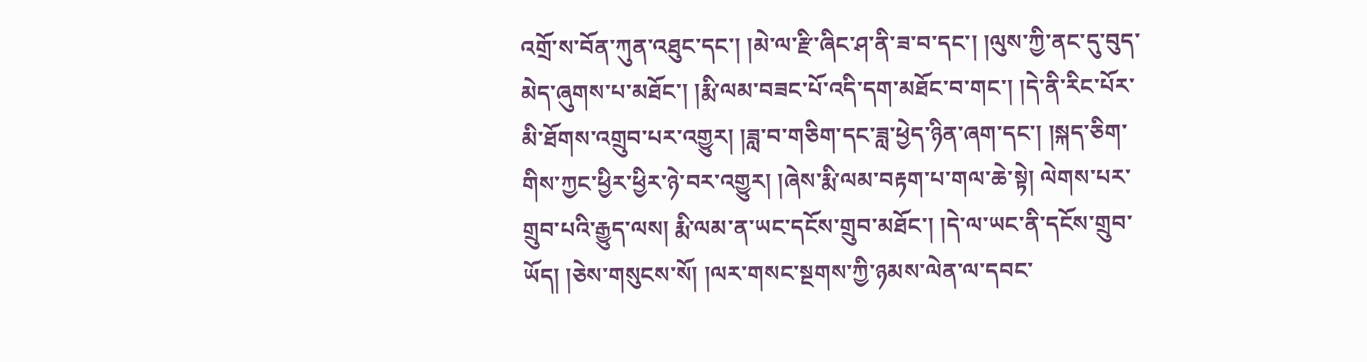འགྲོ་ས་བོན་ཀུན་འཐུང་དང་། །མེ་ལ་རྫི་ཞིང་ཤ་ནི་ཟ་བ་དང་། །ལུས་ཀྱི་ནང་དུ་བུད་མེད་ཞུགས་པ་མཐོང་། །རྨི་ལམ་བཟང་པོ་འདི་དག་མཐོང་བ་གང་། །དེ་ནི་རིང་པོར་མི་ཐོགས་འགྲུབ་པར་འགྱུར། །ཟླ་བ་གཅིག་དང་ཟླ་ཕྱེད་ཉིན་ཞག་དང་། །སྐད་ཅིག་གིས་ཀྱང་ཕྱིར་ཕྱིར་ཉེ་བར་འགྱུར། །ཞེས་རྨི་ལམ་བརྟག་པ་གལ་ཆེ་སྟེ། ལེགས་པར་གྲུབ་པའི་རྒྱུད་ལས། རྨི་ལམ་ན་ཡང་དངོས་གྲུབ་མཐོང་། །དེ་ལ་ཡང་ནི་དངོས་གྲུབ་ཡོད། །ཅེས་གསུངས་སོ། །ལར་གསང་སྔགས་ཀྱི་ཉམས་ལེན་ལ་དབང་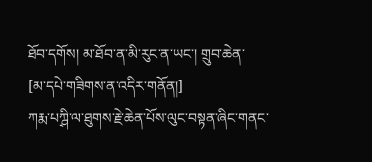ཐོབ་དགོས། མ་ཐོབ་ན་མི་རུང་ན་ཡང་། གྲུབ་ཆེན་
[མ་དཔེ་གཟིགས་ན་འདིར་གནོན།]
ཀརྨ་པཀྴི་ལ་ཐུགས་རྗེ་ཆེན་པོས་ལུང་བསྟན་ཞིང་གནང་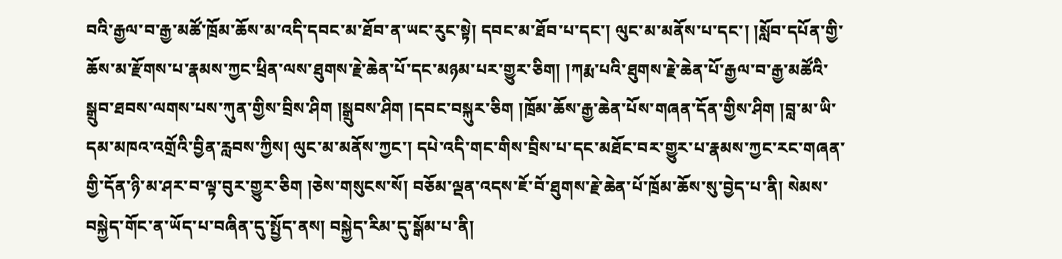བའི་རྒྱལ་བ་རྒྱ་མཚོ་ཁྲོམ་ཆོས་མ་འདི་དབང་མ་ཐོབ་ན་ཡང་རུང་སྟེ། དབང་མ་ཐོབ་པ་དང་། ལུང་མ་མནོས་པ་དང་། །སློབ་དཔོན་གྱི་ཆོས་མ་རྫོགས་པ་རྣམས་ཀྱང་ཕྲིན་ལས་ཐུགས་རྗེ་ཆེན་པོ་དང་མཉམ་པར་གྱུར་ཅིག། །ཀརྨ་པའི་ཐུགས་རྗེ་ཆེན་པོ་རྒྱལ་བ་རྒྱ་མཚོའི་སྒྲུབ་ཐབས་ལགས་པས་ཀུན་གྱིས་བྲིས་ཤིག །སྒྲུབས་ཤིག །དབང་བསྐུར་ཅིག །ཁྲོམ་ཆོས་རྒྱ་ཆེན་པོས་གཞན་དོན་གྱིས་ཤིག །བླ་མ་ཡི་དམ་མཁའ་འགྲོའི་བྱིན་རླབས་ཀྱིས། ལུང་མ་མནོས་ཀྱང་། དཔེ་འདི་གང་གིས་བྲིས་པ་དང་མཐོང་བར་གྱུར་པ་རྣམས་ཀྱང་རང་གཞན་གྱི་དོན་ཉི་མ་ཤར་བ་ལྟ་བུར་གྱུར་ཅིག །ཅེས་གསུངས་སོ། བཅོམ་ལྡན་འདས་ཇོ་བོ་ཐུགས་རྗེ་ཆེན་པོ་ཁྲོམ་ཆོས་སུ་བྱེད་པ་ནི། སེམས་བསྐྱེད་གོང་ན་ཡོད་པ་བཞིན་དུ་སྤྱོད་ནས། བསྐྱེད་རིམ་དུ་སྒོམ་པ་ནི།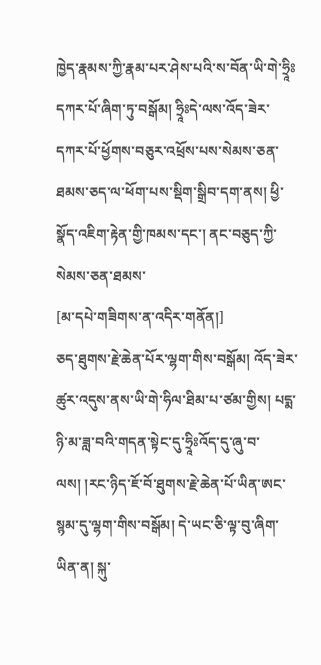ཁྱེད་རྣམས་ཀྱི་རྣམ་པར་ཤེས་པའི་ས་བོན་ཡི་གེ་ཧྲཱིཿདཀར་པོ་ཞིག་ཏུ་བསྒོམ། ཧྲཱིཿདེ་ལས་འོད་ཟེར་དཀར་པོ་ཕྱོགས་བཅུར་འཕྲོས་པས་སེམས་ཅན་ཐམས་ཅད་ལ་ཕོག་པས་སྡིག་སྒྲིབ་དག་ནས། ཕྱི་སྣོད་འཇིག་རྟེན་གྱི་ཁམས་དང་། ནང་བཅུད་ཀྱི་སེམས་ཅན་ཐམས་
[མ་དཔེ་གཟིགས་ན་འདིར་གནོན།]
ཅད་ཐུགས་རྗེ་ཆེན་པོར་ལྷག་གིས་བསྒོམ། འོད་ཟེར་ཚུར་འདུས་ནས་ཡི་གེ་ཧིལ་ཐིམ་པ་ཙམ་གྱིས། པདྨ་ཉི་མ་ཟླ་བའི་གདན་སྟེང་དུ་ཧྲཱིཿའོད་དུ་ཞུ་བ་ལས། །རང་ཉིད་ཇོ་བོ་ཐུགས་རྗེ་ཆེན་པོ་ཡིན་ཨང་སྙམ་དུ་ལྷག་གིས་བསྒོམ། དེ་ཡང་ཅི་ལྟ་བུ་ཞིག་ཡིན་ན། སྐུ་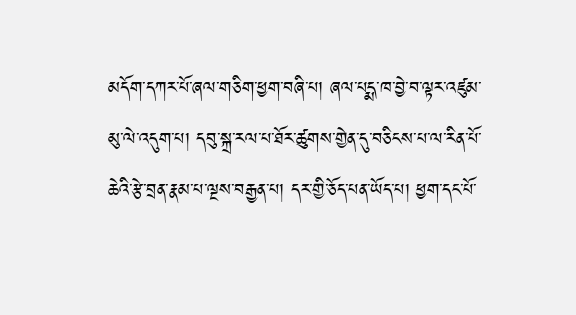མདོག་དཀར་པོ་ཞལ་གཅིག་ཕྱག་བཞི་པ། ཞལ་པདྨ་ཁ་བྱེ་བ་ལྟར་འཛུམ་མུ་ལེ་འདུག་པ། དབུ་སྐྲ་རལ་པ་ཐོར་ཚུགས་གྱེན་དུ་བཅིངས་པ་ལ་རིན་པོ་ཆེའི་རྩེ་བྲན་རྣམ་པ་ལྔས་བརྒྱན་པ། དར་གྱི་ཅོད་པན་ཡོད་པ། ཕྱག་དང་པོ་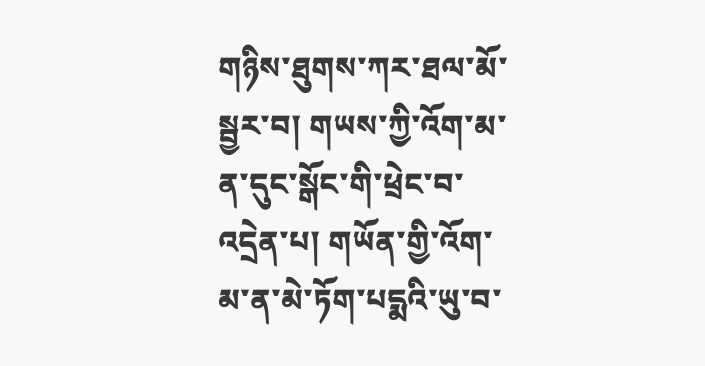གཉིས་ཐུགས་ཀར་ཐལ་མོ་སྦྱར་བ། གཡས་ཀྱི་འོག་མ་ན་དུང་སྒོང་གི་ཕྲེང་བ་འདྲེན་པ། གཡོན་གྱི་འོག་མ་ན་མེ་ཏོག་པདྨའི་ཡུ་བ་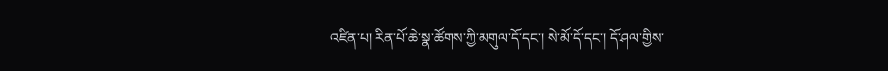འཛིན་པ། རིན་པོ་ཆེ་སྣ་ཚོགས་ཀྱི་མགུལ་དོ་དང་། སེ་མོ་དོ་དང་། དོ་ཤལ་གྱིས་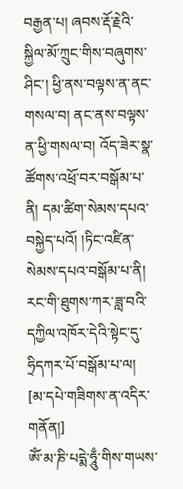བརྒྱན་པ། ཞབས་རྡོ་རྗེའི་སྐྱིལ་མོ་ཀྲུང་གིས་བཞུགས་ཤིང་། ཕྱི་ནས་བལྟས་ན་ནང་གསལ་བ། ནང་ནས་བལྟས་ན་ཕྱི་གསལ་བ། འོད་ཟེར་སྣ་ཚོགས་འཕྲོ་བར་བསྒོམ་པ་ནི། དམ་ཚིག་སེམས་དཔའ་བསྐྱེད་པའོ། །ཏིང་འཛིན་སེམས་དཔའ་བསྒོམ་པ་ནི། རང་གི་ཐུགས་ཀར་ཟླ་བའི་དཀྱིལ་འཁོར་དེའི་སྟེང་དུ་ཧྲིདཀར་པོ་བསྒོམ་པ་ལ།
[མ་དཔེ་གཟིགས་ན་འདིར་གནོན།]
ཨོཾ་མ་ཎི་པདྨེ་ཧཱུྃ་གིས་གཡས་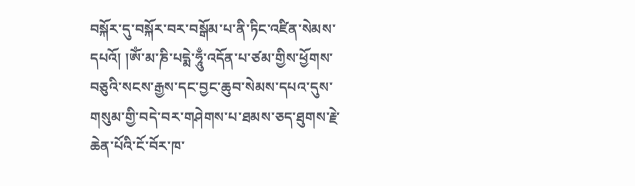བསྐོར་དུ་བསྐོར་བར་བསྒོམ་པ་ནི་ཏིང་འཛིན་སེམས་དཔའོ། །ཨོཾ་མ་ཎི་པདྨེ་ཧཱུྃ་འདོན་པ་ཙམ་གྱིས་ཕྱོགས་བཅུའི་སངས་རྒྱས་དང་བྱང་ཆུབ་སེམས་དཔའ་དུས་གསུམ་གྱི་བདེ་བར་གཤེགས་པ་ཐམས་ཅད་ཐུགས་རྗེ་ཆེན་པོའི་ངོ་བོར་ཁ་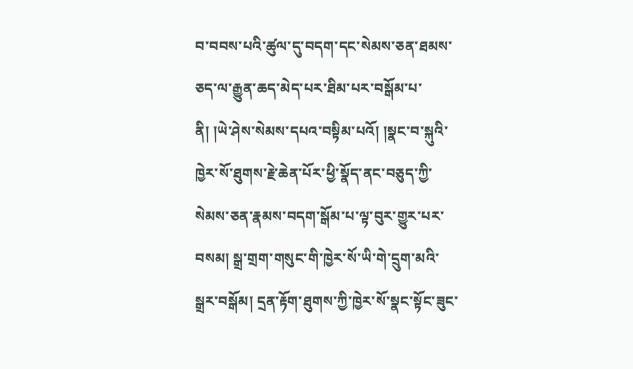བ་བབས་པའི་ཚུལ་དུ་བདག་དང་སེམས་ཅན་ཐམས་ཅད་ལ་རྒྱུན་ཆད་མེད་པར་ཐིམ་པར་བསྒོམ་པ་ནི། །ཡེ་ཤེས་སེམས་དཔའ་བསྟིམ་པའོ། །སྣང་བ་སྐུའི་ཁྱེར་སོ་ཐུགས་རྗེ་ཆེན་པོར་ཕྱི་སྣོད་ནང་བཅུད་ཀྱི་སེམས་ཅན་རྣམས་བདག་སྒོམ་པ་ལྟ་བུར་གྱུར་པར་བསམ། སྒྲ་གྲག་གསུང་གི་ཁྱེར་སོ་ཡི་གེ་དྲུག་མའི་སྒྲར་བསྒོམ། དྲན་རྟོག་ཐུགས་ཀྱི་ཁྱེར་སོ་སྣང་སྟོང་ཟུང་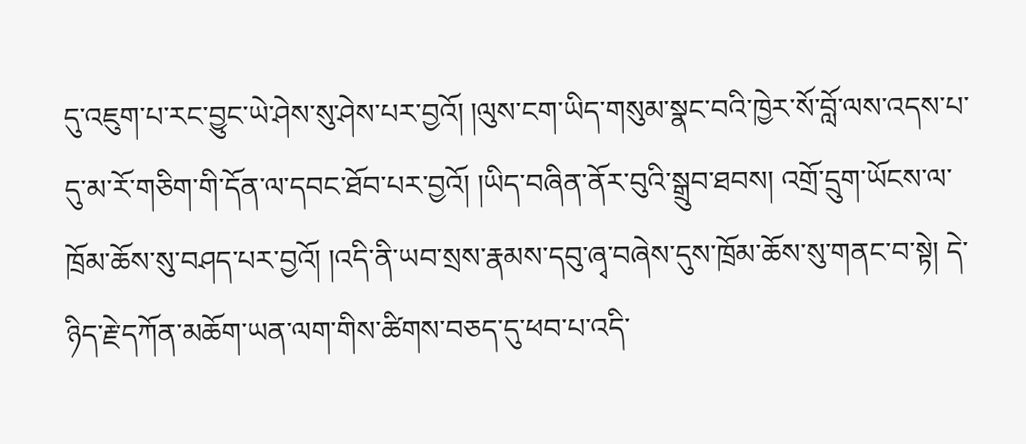དུ་འཇུག་པ་རང་བྱུང་ཡེ་ཤེས་སུ་ཤེས་པར་བྱའོ། །ལུས་ངག་ཡིད་གསུམ་སྣང་བའི་ཁྱེར་སོ་བློ་ལས་འདས་པ་དུ་མ་རོ་གཅིག་གི་དོན་ལ་དབང་ཐོབ་པར་བྱའོ། །ཡིད་བཞིན་ནོར་བུའི་སྒྲུབ་ཐབས། འགྲོ་དྲུག་ཡོངས་ལ་ཁྲོམ་ཆོས་སུ་བཤད་པར་བྱའོ། །འདི་ནི་ཡབ་སྲས་རྣམས་དབུ་ཞྭ་བཞེས་དུས་ཁྲོམ་ཆོས་སུ་གནང་བ་སྟེ། དེ་ཉིད་རྗེ་དཀོན་མཆོག་ཡན་ལག་གིས་ཚིགས་བཅད་དུ་ཕབ་པ་འདི་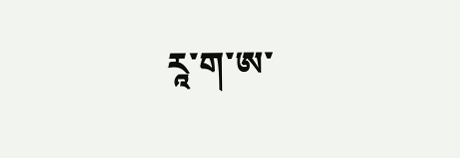རཱ་ག་ཨ་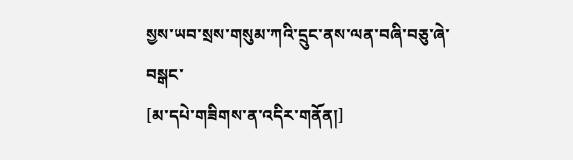སྱས་ཡབ་སྲས་གསུམ་ཀའི་དྲུང་ནས་ལན་བཞི་བཅུ་ཞེ་བསྒང་
[མ་དཔེ་གཟིགས་ན་འདིར་གནོན།]